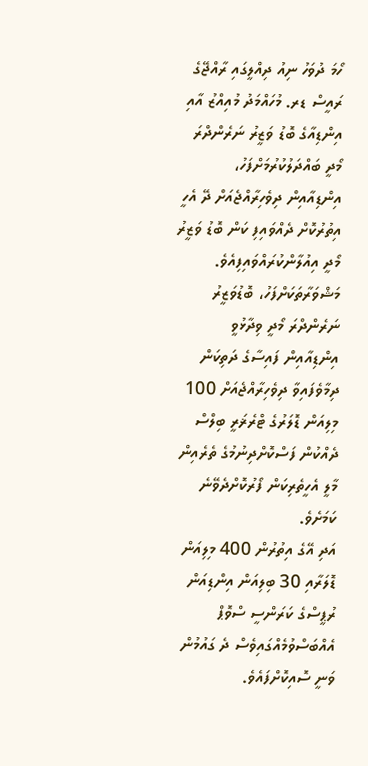ހޯމަ ދުވަހު ނިއު ދިއްލީގައި ރާއްޖޭގެ ރައީސް ޑރ. މުހައްމަދު މުއިއްޒު އާއި އިންޑިއާގެ ބޮޑު ވަޒީރު ނަރެންދްރަ މޯދީ ބައްދަލުކުރުމަށްފަހު، އިންޑިއާއިން ދިވެހިރާއްޖެއަށް ދޭ އެހީ އިތުރުކޮށް ދެއްވައިފި ކަން ބޮޑު ވަޒީރު މޯދީ އިއުލާންކުރައްވައިފިއެވެ.
މަޝްވަރާތަކަށްފަހު، ބޮޑުވަޒީރު ނަރެންދްރަ މޯދީ ވިދާޅުވީ އިންޑިއާއިން ފައިސާގެ ދަތިކަން ދިމާވެފައިވާ ދިވެހިރާއްޖެއަށް 100 މިލިއަން ޑޮލަރުގެ ޓްރެޜަރީ ބިލްސް ދެއްކުން ފަސްކޮށްދިނުމުގެ ތެރެއިން މާލީ އެހީތެރިކަން ފޯރުކޮށްދެވޭނެ ކަމަށެވެ.
އަދި އޭގެ އިތުރުން 400 މިލިއަން ޑޮލަރާއި 30 ބިލިއަން އިންޑިއަން ރުޕީސްގެ ކަރަންސީ ސްވޮޕް އެއްބަސްވުމެއްގައިވެސް ދެ ގައުމުން ވަނީ ސޮއިކޮށްފައެވެ.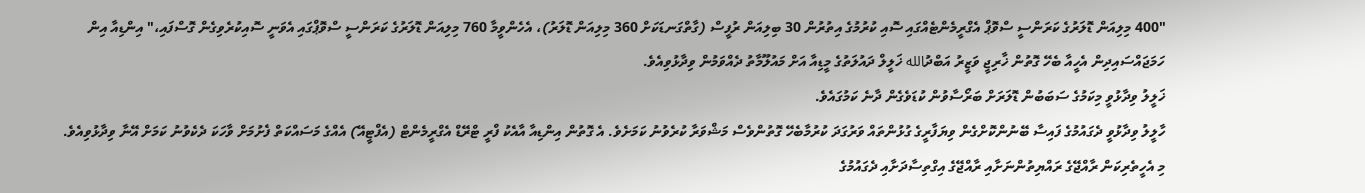"400 މިލިއަން ޑޮލަރުގެ ކަރަންސީ ސްވޮޕް އެގްރީމެންޓެއްގައި ސޮއި ކުރުމުގެ އިތުރުން 30 ބިލިއަން ރުފީސް (ގާތްގަނޑަކަށް 360 މިލިއަން ޑޮލަރު)، އެހެންވީމާ 760 މިލިއަން ޑޮލަރުގެ ކަރަންސީ ސްވޮޕްގައި އެވަނީ ސޮއިކުރެވިގެން ގޮސްފައި،" އިންޑިއާ އިން ހަމަޖައްސައިދިން އެހީއާ ބެހޭ ގޮތުން ޚާރިޖީ ވަޒީރު އަބްދުالله ޚަލީލް ދައުލަތުގެ މީޑިއާ އަށް މައުލޫމާތު ދެއްވަމުން ވިދާޅުވިއެވެ.
ޚަލީލު ވިދާޅުވީ މިކަމުގެ ސަބަބުން ޑޮލަރަށް ބަރޯސާވުން ކުޑަވެގެން ދާނެ ކަމުގައެވެ.
ހާލީލު ވިދާޅުވީ ދެގައުމުގެ ފައިސާ ބޭނުންކޮށްގެން ވިޔަފާރީގެ ގުޅުންތައް ވަރުގަދަ ކުރުމާބެހޭ ގޮތުންވެސް މަޝްވަރާ ކުރެވުނު ކަމަށެވެ. އެ ގޮތުން އިންޑިއާ އާއެކު ފްރީ ޓްރޭޑް އެގްރީމެންޓް (އެފްޓީއޭ) އެއްގެ މަސައްކަތް ފެށުމަށް ވާހަކަ ދެކެވުނު ކަމަށް އޭނާ ވިދާޅުވިއެވެ.
މި އެހީތެރިކަން ރާއްޖޭގެ ރައްޔިތުންނަށާއި ރާއްޖޭގެ އިގްތިސާދަށާއި ދެގައުމުގެ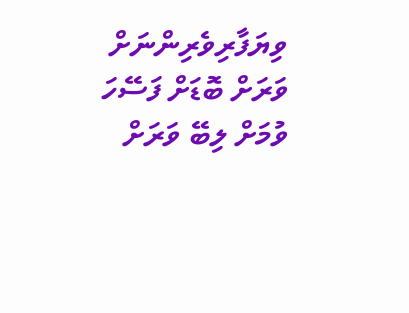ވިޔަފާރިވެރިންނަށް ވަރަށް ބޮޑަށް ފަސޭހަ ވުމަށް ލިބޭ ވަރަށް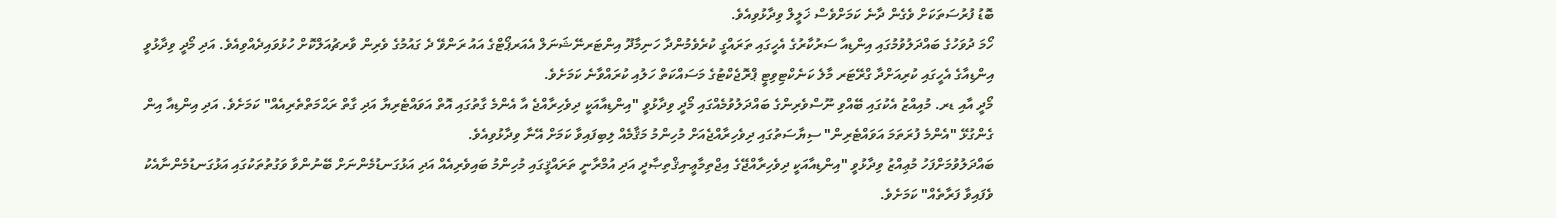ބޮޑު ފުރުސަތަކަށް ވެގެން ދާނެ ކަމަށްވެސް ޚަލީލް ވިދާޅުވިއެވެ.
ހޯމަ ދުވަހުގެ ބައްދަލުވުމުގައި އިންޑިއާ ސަރުކާރުގެ އެހީގައި ތަރައްގީ ކުރެވެމުންދާ ހަނިމާދޫ އިންޓަރނޭޝަނަލް އެއަރޕޯޓްގެ އައު ރަންވޭ ދެ ގައުމުގެ ވެރިން ވާރޗުއަލްކޮށް ހުޅުވައިދެއްވިއެވެ. އަދި މޯދީ ވިދާޅުވީ އިންޑިއާގެ އެހީގައި ކުރިއަށްދާ ގްރޭޓަރ މާލެ ކަނެކްޓިވިޓީ ޕްރޮޖެކްޓުގެ މަސައްކަތް ހަލުއި ކުރައްވާނެ ކަމަށެވެ.
މޯދީ އާއި ޑރ. މުއިއްޒު އެކުގައި ބޭއްވި ނޫސްވެރިންގެ ބައްދަލުވުމެއްގައި މޯދީ ވިދާޅުވީ "އިންޑިއާއަކީ ދިވެހިރާއްޖެ އާ އެންމެ ގާތުގައި އޮތް އަވައްޓެރިޔާ އަދި ގާތް ރަޙްމަތްތެރިއެއް" ކަމަށެވެ. އަދި އިންޑިއާ އިން ގެންގުޅޭ "އެންމެ ފުރަތަމަ އަވައްޓެރިން" ސިޔާސަތުގައި ދިވެހިރާއްޖެއަށް މުހިންމު މަޤާމެއް ލިބިފައިވާ ކަމަށް އޭނާ ވިދާޅުވިއެވެ.
ބައްދަލުވުމަށްފަހު މުޢިއްޒު ވިދާޅުވީ "އިންޑިއާއަކީ ދިވެހިރާއްޖޭގެ އިޖްތިމާޢީ-އިޤްތިޞާދީ އަދި އުމްރާނީ ތަރައްޤީގައި މުހިންމު ބައިވެރިއެއް އަދި އަޅުގަނޑުމެންނަށް ބޭނުންވާ ވަގުތުތަކުގައި އަޅުގަނޑުމެންނާއެކު ވެފައިވާ ފަރާތެއް" ކަމަށެވެ.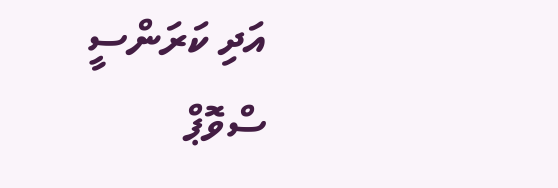އަދި ކަރަންސީ ސްވޮޕް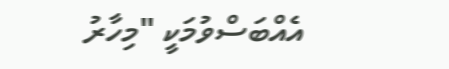އެއްބަސްވުމަކީ "މިހާރު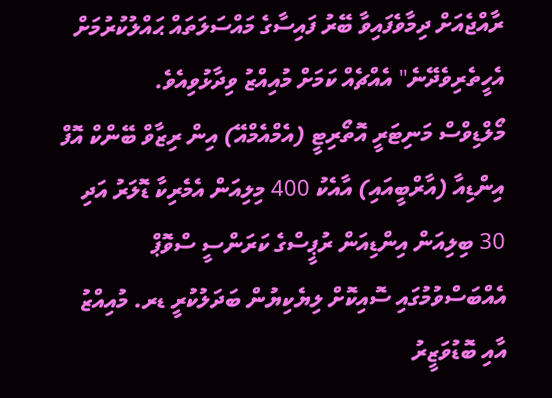ރާއްޖެއަށް ދިމާވެފައިވާ ބޭރު ފައިސާގެ މައްސަލަތައް ޙައްލުކުރުމަށް އެހީތެރިވެދޭނެ" އެއްޗެއް ކަމަށް މުއިއްޒު ވިދާޅުވިއެވެ.
މޯލްޑިވްސް މަނިޓަރީ އޮތޯރިޓީ (އެމްއެމްއޭ) އިން ރިޒާވް ބޭންކް އޮފް އިންޑިއާ (އާރްބީއައި) އާއެކު 400 މިލިއަން އެމެރިކާ ޑޮލަރު އަދި 30 ބިލިއަން އިންޑިއަން ރުޕީސްގެ ކަރަންސީ ސްވޮޕް އެއްބަސްވުމުގައި ސޮއިކޮށް ލިޔެކިޔުން ބަދަލުކުރީ ޑރ. މުއިއްޒު އާއި ބޮޑުވަޒީރު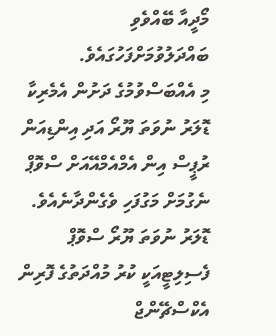މޯދީއާ ބޭއްވެވި ބައްދަލުވުމަށްފަހުގައެވެ.
މި އެއްބަސްވުމުގެ ދަށުން އެމެރިކާ ޑޮލަރު ނުވަތަ ޔޫރޯ އަދި އިންޑިއަން ރުޕީސް އިން އެމްއެމްއޭއަށް ސްވޮޕް ނެގުމަށް މަގުފަހި ވެގެންދާނެއެވެ.
ޑޮލަރު ނުވަތަ ޔޫރޯ ސްވޮޕް ފެސިލިޓީއަކީ ކުރު މުއްދަތުގެ ފޮރިން އެކްސްޗޭންޖް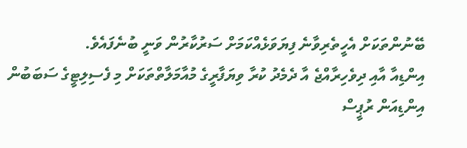ބޭނުންތަކަށް އެހީތެރިވާނެ ފިޔަވަޅެއްކަމަށް ސަރުކާރުން ވަނީ ބުނެފައެވެ.
އިންޑިއާ އާއި ދިވެހިރާއްޖެ އާ ދެމެދު ކުރާ ވިޔަފާރީގެ މުއާމަލާތްތަކަށް މި ފެސިލިޓީގެ ސަބަބުން އިންޑިއަން ރުޕީސް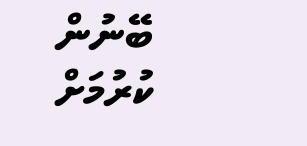ބޭނުން ކުރުމަށް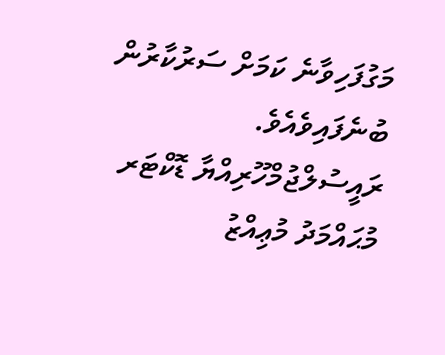މަގުފަހިވާނެ ކަމަށް ސަރުކާރުން ބުނެފައިވެއެވެ.
ރައީސުލްޖުމްހޫރިއްޔާ ޑޮކްޓަރ މުޙައްމަދު މުޢިއްޒު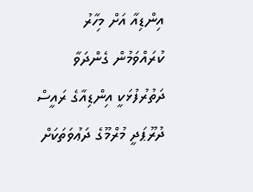އިންޑިއާ އަށް މިހާރު ކުރައްވަމުން ގެންދަވާ ދަތުރުފުޅަކީ އިންޑިއާގެ ރައީސް ދުރޫޕަދީ މުރްމޫގެ ދަޢުވަތަކަށް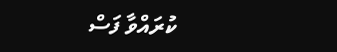ކުރައްވާ ފަސް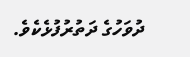ދުވަހުގެ ދަތުރުފުޅެކެވެ.